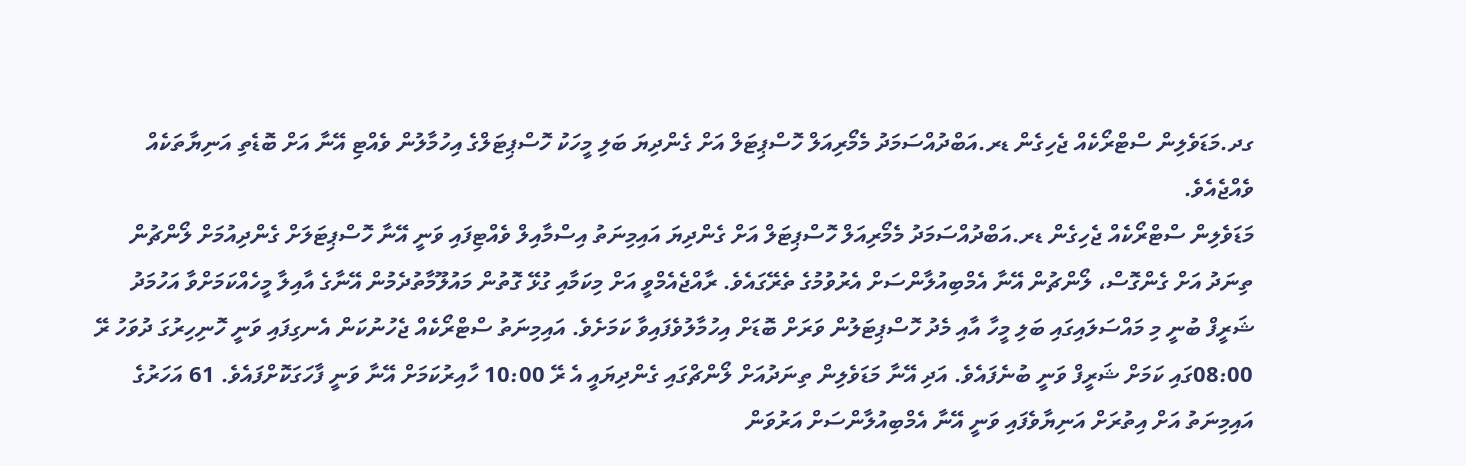ގދ.މަޑަވެލިން ސްޓްރޯކެއް ޖެހިގެން ޑރ.އަބްދުއްސަމަދު މެމޯރިއަލް ހޮސްޕިޓަލް އަށް ގެންދިޔަ ބަލި މީހަކު ހޮސްޕިޓަލްގެ އިހުމާލުން ވެއްޓި އޭނާ އަށް ބޮޑެތި އަނިޔާތަކެއް ވެއްޖެއެވެ.
މަޑަވެލިން ސްޓްރޯކެއް ޖެހިގެން ޑރ.އަބްދުއްސަމަދު މެމޯރިއަލް ހޮސްޕިޓަލް އަށް ގެންދިޔަ އައިމިނަތު އިސްމާއިލް ވެއްޓިފައި ވަނީ އޭނާ ހޮސްޕިޓަލަށް ގެންދިއުމަށް ލޯންޗުން ތިނަދު އަށް ގެންގޮސް، ލޯންޗުން އޭނާ އެމްބިއުލާންސަށް އެރުވުމުގެ ތެރޭގައެވެ. ރާއްޖެއެމްވީ އަށް މިކަމާއި ގުޅޭ ގޮތުން މައުލޫމާތުދެމުން އޭނާގެ އާއިލާ މީހެއްކަމަށްވާ އަހުމަދު ޝަރީފް ބުނީ މި މައްސަލައިގައި ބަލި މީހާ އާއި މެދު ހޮސްޕިޓަލުން ވަރަށް ބޮޑަށް އިހުމާލުވެފައިވާ ކަމަށެވެ. އައިމިނަތު ސްޓްރޯކެއް ޖެހުނުކަން އެނގިފައި ވަނީ ހޮނިހިރުގަ ދުވަހު ރޭ 08:00ގައި ކަމަށް ޝަރީފް ވަނީ ބުނެފައެވެ. އަދި އޭނާ މަޑަވެލިން ތިނަދުއަށް ލޯންޗްގައި ގެންދިޔައީ އެ ރޭ 10:00 ހާއިރުކަމަށް އޭނާ ވަނީ ފާހަގަކޮށްފައެވެ. 61 އަހަރުގެ އައިމިނަތު އަށް އިތުރަށް އަނިޔާވެފައި ވަނީ އޭނާ އެމްބިއުލާންސަށް އަރުވަން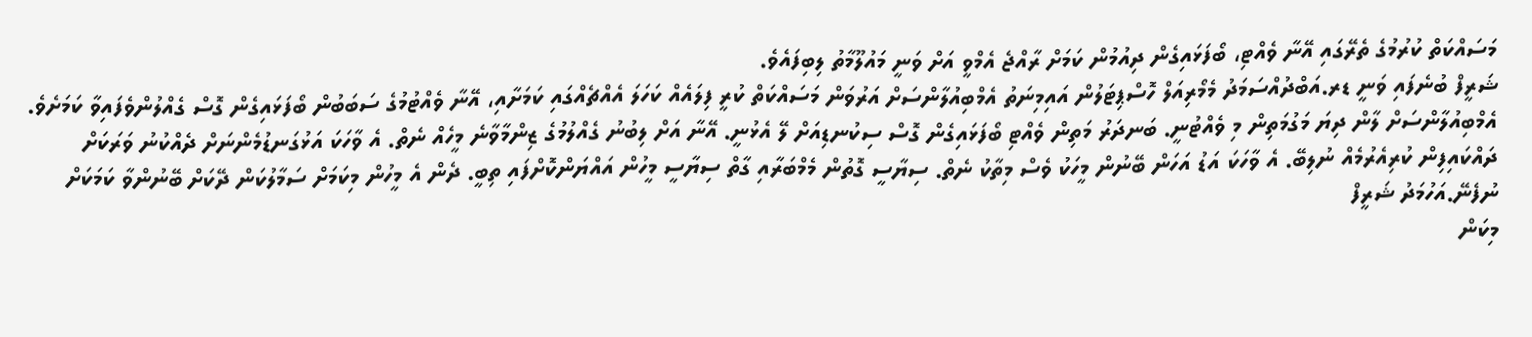މަސައްކަތް ކުރުމުގެ ތެރޭގައި އޭނާ ވެއްޓި، ބޯފަޅައިގެން ދިއުމުން ކަމަށް ރާއްޖެ އެމްވީ އަށް ވަނީ މައުލޫމާތު ލިބިފައެވެ.
ޝަރީފް ބުނެފައި ވަނީ ޑރ.އަބްދުއްސަމަދު މެމޯރިއަލް ހޮސްޕިޓަލުން އައިމިނަތު އެމްބިއުލާންސަށް އަރުވަން މަސައްކަތް ކުރީ ފިލައެއް ކަހަލަ އެއްޗެއްގައި ކަމަށާއި، އޭނާ ވެއްޓުމުގެ ސަބަބުން ބޯފަޅައިގެން ގޮސް ގެއްލުންވެފައިވާ ކަމަށެވެ.
އެމްބިއުލާންސަށް ލާން ދިޔަ މަގުމަތިން މި ވެއްޓުނީ. ބަނދަރު މަތިން ވެއްޓި ބޯފަޅައިގެން ގޮސް ސިކުނޑިއަށް ލޭ އެޅުނީ. އޭނާ އަށް ލިބުނު ގެއްލުމުގެ ޒިންމާވާނެ މީހެއް ނެތް. އެ ވާހަކަ އަޅުގަނޑުމެންނަށް ދެއްކުނު ވަރަކަށް ދައްކައިފިން ކުރިއެރުމެއް ނުލިބޭ. އެ ވާހަކަ އަޑު އަހަން ބޭނުން މީހަކު ވެސް މިތާކު ނެތް. ސިޔާސީ ގޮތުން މެމްބަރާއި ގާތް ސިޔާސީ މީހުން އައްޔަންކޮށްފައި ތިބީ. ދެން އެ މީހުން މިކަމަށް ސަމާލުކަން ދޭކަށް ބޭނުންވާ ކަމަކަށް ނުފެނޭ.އަހުމަދު ޝަރީފް
މިކަން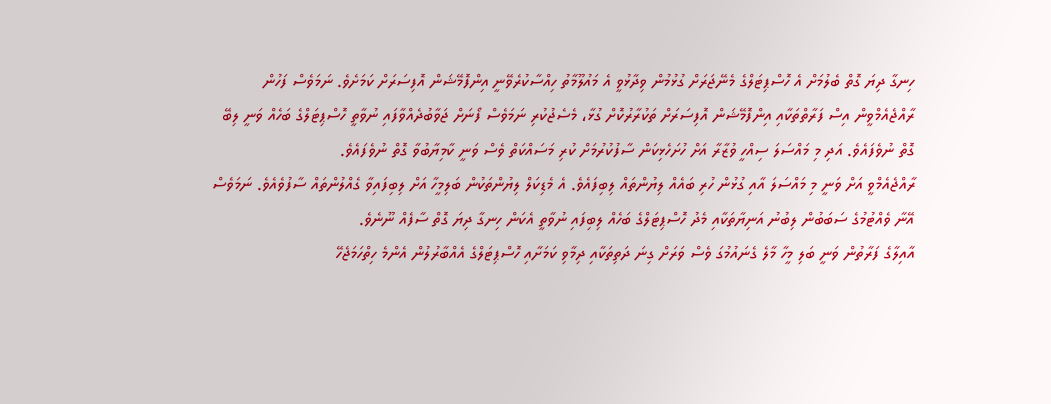ހިނގާ ދިޔަ ގޮތް ބެލުމަށް އެ ހޮސްޕިޓަލްގެ މެނޭޖަރަށް ގުޅުމުން ވިދާޅުވީ އެ މައުލޫމާތު ހިއްސާކުރެވޭނީ އިންފޮމޭޝަން އޮފިސަރަށް ކަމަށެވެ. ނަމަވެސް ފަހުން ރާއްޖެއެމްވީން އިސް ފަރާތްތަކާއި އިންފޮމޭޝަން އޮފިސަރަށް ތަކުރާރުކޮށް ގުޅާ، މެސެޖުކުރި ނަމަވެސް ފޯނަށް ޖަވާބުދެއްވާފައި ނުވާތީ ހޮސްޕިޓަލްގެ ބަހެއް ވަނީ ލިބޭ ގޮތް ނުވެފައެވެ. އަދި މި މައްސަލަ ސިއްހީ ވުޒާރާ އަށް ހުށަހެޅިކަން ސާފުކުރުމަށް ކުރި މަސައްކަތް ވެސް ވަނީ ކާމިޔާބުވާ ގޮތް ނުވެފައެވެ.
ރާއްޖެއެމްވީ އަށް ވަނީ މި މައްސަލަ އާއި ގުޅުން ހުރި ބައެއް ލިޔުންތައް ލިބިފައެވެ. އެ މެޑިކަލް ލިޔުންތަކުން ބަލިމީހާ އަށް ލިބިފައިވާ ގެއްލުންތައް ސާފުވެއެވެ. ނަމަވެސް އޭނާ ވެއްޓުމުގެ ސަބަބުން ލިބުނު އަނިޔާތަކާއި މެދު ހޮސްޕިޓަލްގެ ބަހެއް ލިބިފައި ނުވާތީ އެކަން ހިނގާ ދިޔަ ގޮތް ސާފެއް ނޫނެވެ.
އާއިލާގެ ފަރާތުން ވަނީ ބަލި މީހާ މާލެ ގެނައުމުގަ ވެސް ވަރަށް ގިނަ ދަތިތަކާއި ދިމާވި ކަމަށާއި ހޮސްޕިޓަލްގެ އެއްބާރުލުން އެންމެ ހިތްހަމަޖެހޭ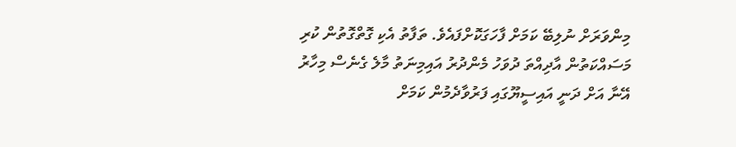މިންވަރަށް ނުލިބޭ ކަމަށް ފާހަގަކޮށްފައެވެ. ތަފާތު އެކި ގޮތްގޮތުން ކުރި މަސައްކަތުން އާދިއްތަ ދުވަހު މެންދުރު އައިމިނަތު މާލެ ގެނެސް މިހާރު އޭނާ އަށް ދަނީ އައިސީޔޫގައި ފަރުވާދެމުން ކަމަށް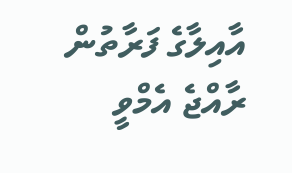އާއިލާގެ ފަރާތުން ރާއްޖެ އެމްވީ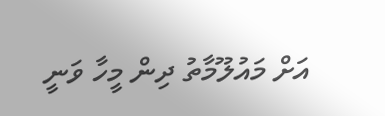އަށް މައުލޫމާތު ދިން މީހާ ވަނީ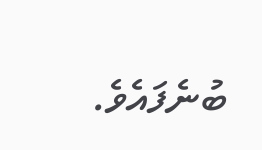ބުނެފައެވެ.